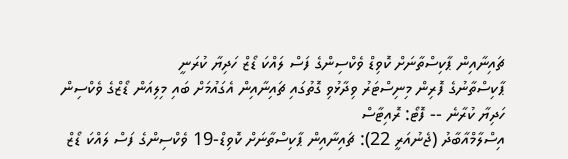ޗައިނާއިން ޕާކިސްތާނަށް ކޮވިޑް ވެކްސިންގެ ފަސް ލައްކަ ޑޯޒް ހަދިޔާ ކުރަނީ
ޕާކިސްތާނުގެ ފޮރިން މިނިސްޓަރު ވިދާޅުވި ގޮތުގައި ޗައިނާއިން އެގައުމަށް ބައި މިލިއަން ޑޯޒްގެ ވެކްސިން ހަދިޔާ ކުރާނެ -- ފޮޓޯ: ރޮއިޓާސް
އިސްލާމްއާބާދު (ޖެނުއަރީ 22): ޗައިނާއިން ޕާކިސްތާނަށް ކޮވިޑް-19 ވެކްސިންގެ ފަސް ލައްކަ ޑޯޒް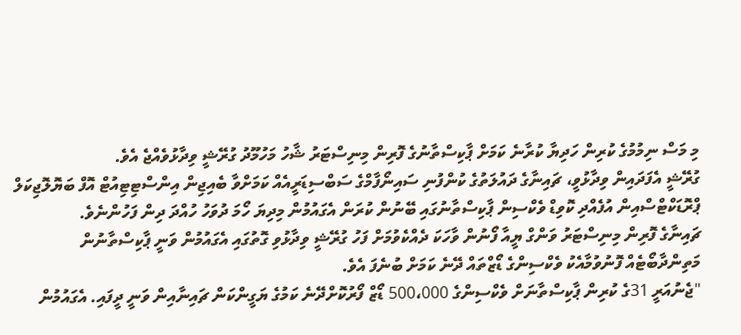މި މަސް ނިމުމުގެ ކުރިން ހަދިޔާ ކުރާނެ ކަމަށް ޕާކިސްތާނުގެ ފޮރިން މިނިސްޓަރު ޝާހު މަހުމޫދު ގުރޭޝީ ވިދާޅުވެއްޖެ އެވެ.
ގުރޭޝީ އެފަދައިން ވިދާޅުވީ، ޗައިނާގެ ދައުލަތުގެ ކުންފުނި ސައިނޯފާމްގެ ސަބްސިޑަރީއެއް ކަމަށްވާ ބެއިޖިން އިންސްޓިޓިއުޓް އޮފް ބަޔޮލޮޖިކަލް ޕްރޮޑަކްޓްސްއިން އުފެއްދި ކޮވިޑް ވެކްސިން ޕާކިސްތާނުގައި ބޭނުން ކުރަން އެގައުމުން މިދިޔަ ހޯމަ ދުވަހު ހުއްދަ ދިން ފަހުންނެވެ.
ޗައިނާގެ ފޮރިން މިނިސްޓަރު ވަންގް ޔީއާ ފޯނުން ވާހަކަ ދެއްކެވުމަށް ފަހު ގުރޭޝީ ވިދާޅުވި ގޮތުގައި އެގައުމުން ވަނީ ޕާކިސްތާނުން މަތިންދާބޯޓެއް ފޮނުވުމާއެކު ވެކްސިންގެ ޑޯޒްތައް ދޭނެ ކަމަށް ބުނެފަ އެވެ.
"ޖެނުއަރީ 31ގެ ކުރިން ޕާކިސްތާނަށް ވެކްސިންގެ 500،000 ޑޯޒް ފޯރުކޮށްދޭނެ ކަމުގެ ޔަގީންކަން ޗައިނާއިން ވަނީ ދީފައި. އެގައުމުން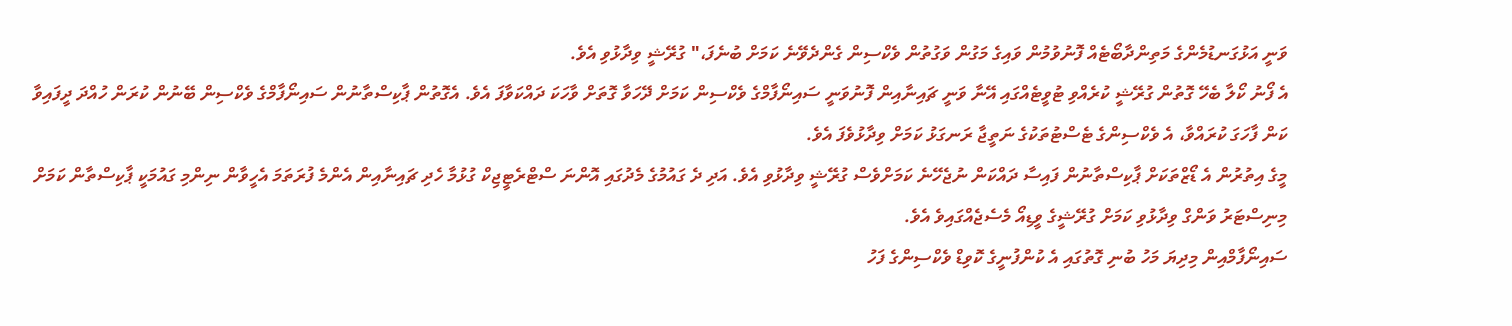ވަނީ އަޅުގަނޑުމެންގެ މަތިންދާބޯޓެއް ފޮނުވުމުން ވައިގެ މަގުން ވަގުތުން ވެކްސިން ގެންދެވޭނެ ކަމަށް ބުނެފަ،" ގުރޭޝީ ވިދާޅުވި އެވެ.
އެ ފޯނު ކޯލާ ބެހޭ ގޮތުން ގުރޭޝީ ކުރެއްވި ޓުވީޓެއްގައި އޭނާ ވަނީ ޗައިނާއިން ފޮނުވަނީ ސައިނޯފާމްގެ ވެކްސިން ކަމަށް ދޭހަވާ ގޮތަށް ވާހަކަ ދައްކަވާފަ އެވެ. އެގޮތުން ޕާކިސްތާނުން ސައިނޯފާމްގެ ވެކްސިން ބޭނުން ކުރަން ހުއްދަ ދީފައިވާ ކަން ފާހަގަ ކުރައްވާ، އެ ވެކްސިންގެ ޓެސްޓުތަކުގެ ނަތީޖާ ރަނގަޅު ކަމަށް ވިދާޅުވެފަ އެވެ.
މީގެ އިތުރުން އެ ޑޯޒްތަކަށް ޕާކިސްތާނުން ފައިސާ ދައްކަން ނުޖެހޭނެ ކަމަށްވެސް ގުރޭޝީ ވިދާޅުވި އެވެ. އަދި ދެ ގައުމުގެ މެދުގައި އޮންނަ ސްޓްރެޓީޖިކް ގުޅުމާ ހެދި ޗައިނާއިން އެންމެ ފުރަތަމަ އެހީވާން ނިންމި ގައުމަކީ ޕާކިސްތާން ކަމަށް މިނިސްޓަރު ވަންގް ވިދާޅުވި ކަމަށް ގުރޭޝީގެ ވީޑިއޯ މެސެޖެއްގައިވެ އެވެ.
ސައިނޯފާމްއިން މިދިޔަ މަހު ބުނި ގޮތުގައި އެ ކުންފުނީގެ ކޮވިޑް ވެކްސިންގެ ފަހު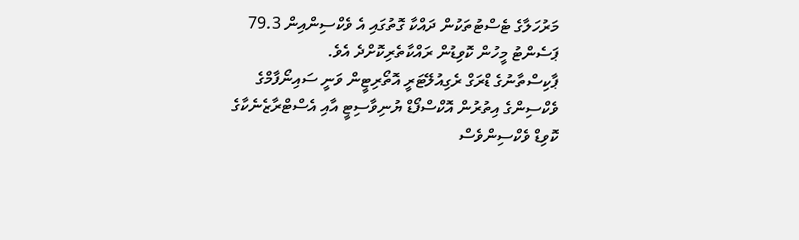މަރުހަލާގެ ޓެސްޓުތަކުން ދައްކާ ގޮތުގައި އެ ވެކްސިންއިން 79.3 ޕަސެންޓު މީހުން ކޮވިޑުން ރައްކާތެރިކޮށްދެ އެވެ.
ޕާކިސްތާނުގެ ޑްރަގް ރެގިއުލޭޓަރީ އޮތޯރިޓީން ވަނީ ސައިނޯފާމްގެ ވެކްސިންގެ އިތުރުން އޮކްސްފޯޑް ޔުނިވާސިޓީ އާއި އެސްޓްރާޒެނެކާގެ ކޮވިޑް ވެކްސިންވެސް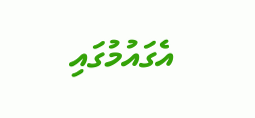އެގައުމުގައި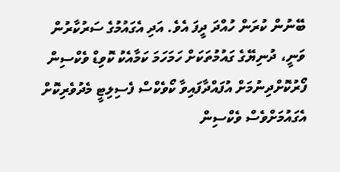ބޭނުން ކުރަން ހުއްދަ ދީފަ އެވެ. އަދި އެގައުމުގެ ސަރުކާރުން ވަނީ، ދުނިޔޭގެ ގައުމުތަކަށް ހަމަހަމަ ކަމާއެކު ކޮވިޑް ވެކްސިން ފޯރުކޮށްދިނުމަށް އުފައްދާފައިވާ ކޯވެކްސް ފެސިލިޓީ މެދުވެރިކޮށް އެގައުމަށްވެސް ވެކްސިން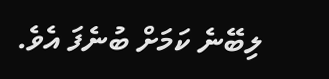ލިބޭނެ ކަމަށް ބުނެފަ އެވެ.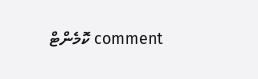comment ކޮމެންޓް